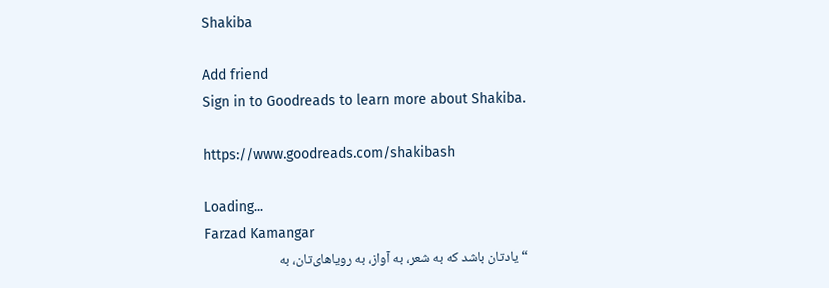Shakiba

Add friend
Sign in to Goodreads to learn more about Shakiba.

https://www.goodreads.com/shakibash

Loading...
Farzad Kamangar
“یادتان باشد که به شعر، به آواز، به رویاهای‌تان، به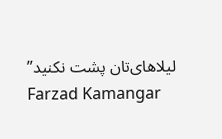لیلاهای‌تان پشت نکنید”
Farzad Kamangar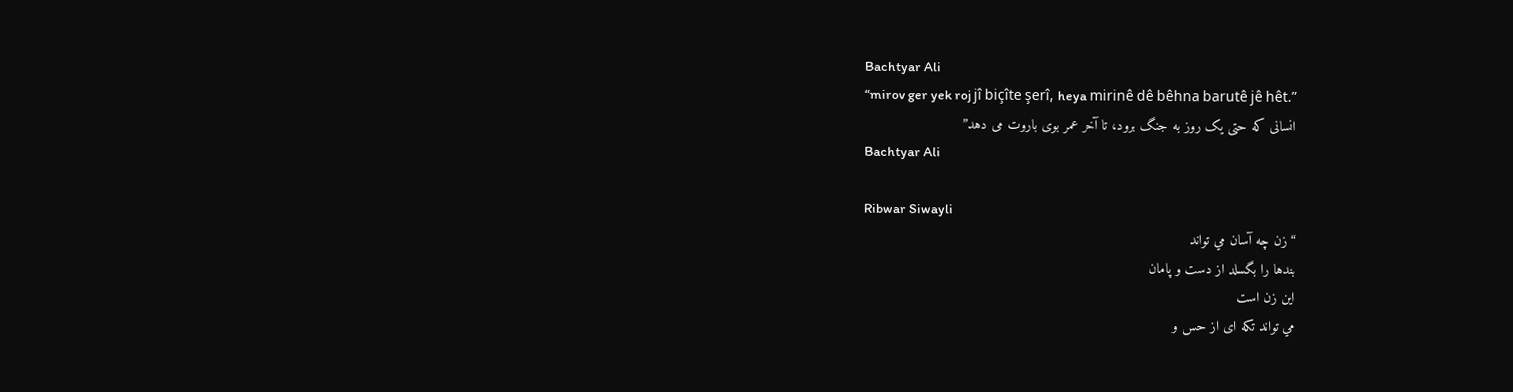Bachtyar Ali
“mirov ger yek roj jî biçîte şerî, heya mirinê dê bêhna barutê jê hêt.”
انسانی که حتی یک روز به جنگ برود، تا آخر عمر بوی باروت می دهد”
Bachtyar Ali

Ribwar Siwayli
“زن چه آسان مي تواند
بندها را بگسلد از دست و پامان
اين زن است
مي تواند تكه ای از حس و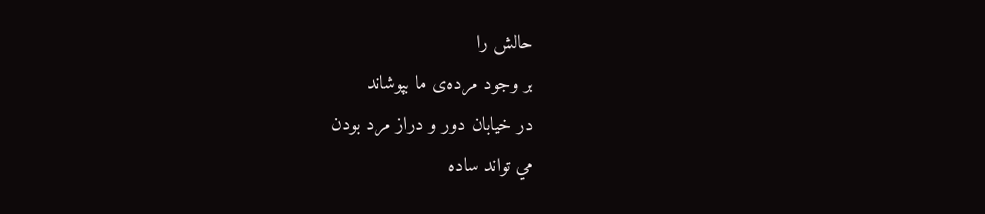حالش را
بر وجود مرده‌ی ما بپوشاند
در خيابان دور و دراز مرد بودن
مي تواند ساده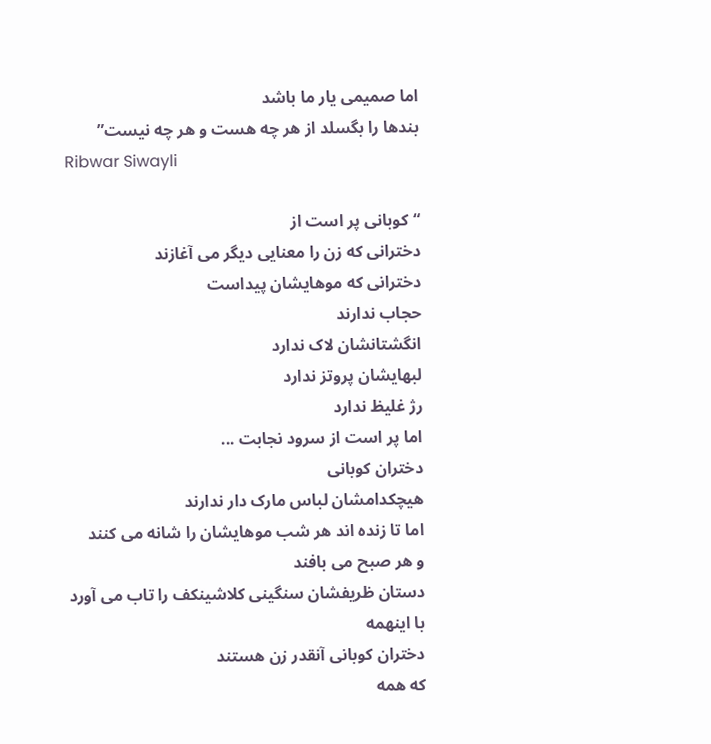اما صميمی يار ما باشد
بندها را بگسلد از هر چه هست و هر چه نيست”
Ribwar Siwayli

“کوبانی پر است از
دخترانی که زن را معنایی دیگر می آغازند
دخترانی که موهایشان پیداست
حجاب ندارند
انگشتانشان لاک ندارد
لبهایشان پروتز ندارد
رژ غلیظ ندارد
اما پر است از سرود نجابت ...
دختران کوبانی
هیچکدامشان لباس مارک دار ندارند
اما تا زنده اند هر شب موهایشان را شانه می کنند
و هر صبح می بافند
دستان ظریفشان سنگینی کلاشینکف را تاب می آورد
با اینهمه
دختران کوبانی آنقدر زن هستند
که همه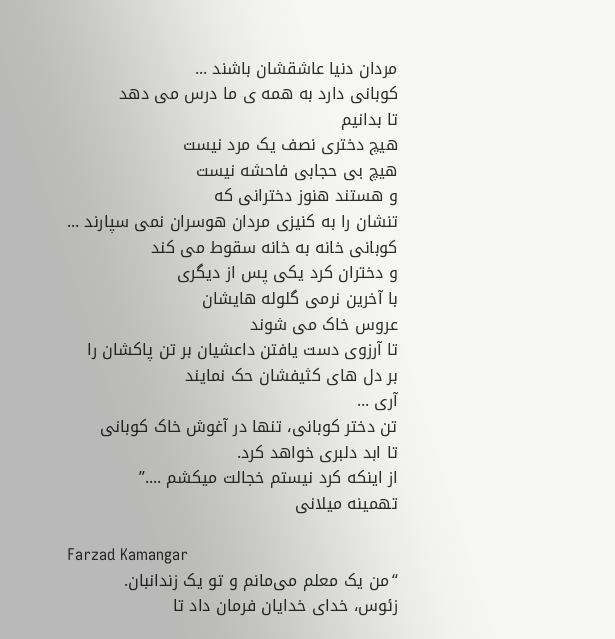مردان دنیا عاشقشان باشند ...
کوبانی دارد به همه ی ما درس می دهد
تا بدانیم
هیچ دختری نصف یک مرد نیست
هیچ بی حجابی فاحشه نیست
و هستند هنوز دخترانی که
تنشان را به کنیزی مردان هوسران نمی سپارند ...
کوبانی خانه به خانه سقوط می کند
و دختران کرد یکی پس از دیگری
با آخرین نرمی گلوله هایشان
عروس خاک می شوند
تا آرزوی دست یافتن داعشیان بر تن پاکشان را
بر دل های کثیفشان حک نمایند
آری ...
تن دختر کوبانی، تنها در آغوش خاک کوبانی
تا ابد دلبری خواهد کرد.
از اینکه کرد نیستم خجالت میکشم ....”
تهمینه میلانی

Farzad Kamangar
“من یک معلم می‌مانم و تو یک زندانبان.
زئوس، خدای خدایان فرمان داد تا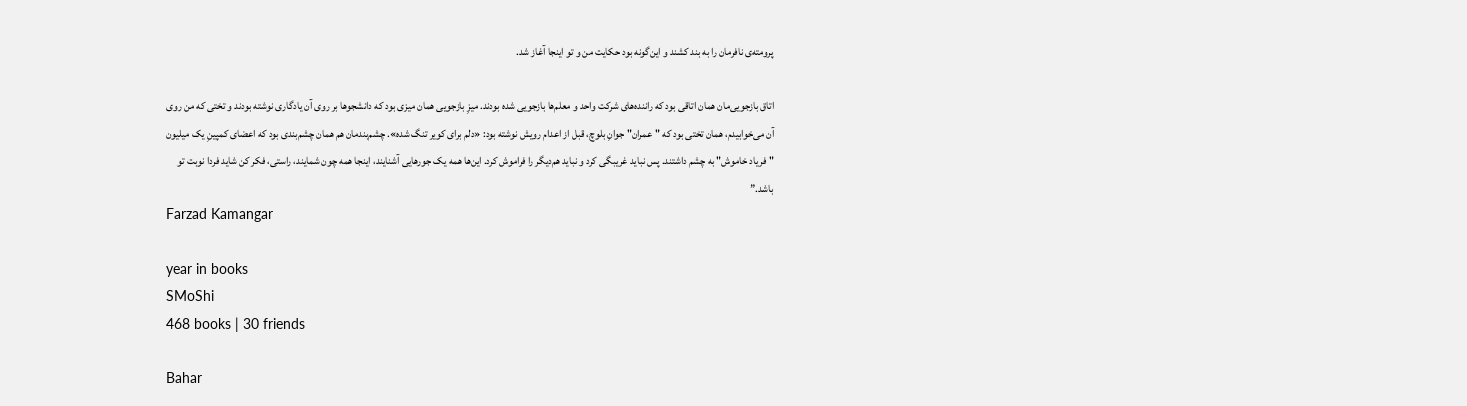پرومته‌ی نافرمان را به بند کشند و این‌گونه بود حکایت من و تو اینجا آغاز شد.

اتاق بازجویی‌مان همان اتاقی بود که راننده‌های شرکت واحد و معلم‌ها بازجویی شده بودند. میزِ بازجویی همان میزی بود که دانشجوها بر روی آن یادگاری نوشته بودند و تختی که من روی آن می‌خوابیدم، همان تختی بود که "عمران" جوانِ بلوچ، قبل از اعدام رویش نوشته بود: «دلم برای کویر تنگ شده». چشم‌بندمان هم همان چشم‌بندی بود که اعضای کمپینِ یک میلیون "فریاد خاموش" به چشم داشتند. پس نباید غریبگی کرد و نباید هم‌دیگر را فراموش کرد. این‌ها همه یک جورهایی آشنایند، اینجا همه چون شمایند، راستی، فکر کن شاید فردا نوبت تو باشد.”
Farzad Kamangar

year in books
SMoShi
468 books | 30 friends

Bahar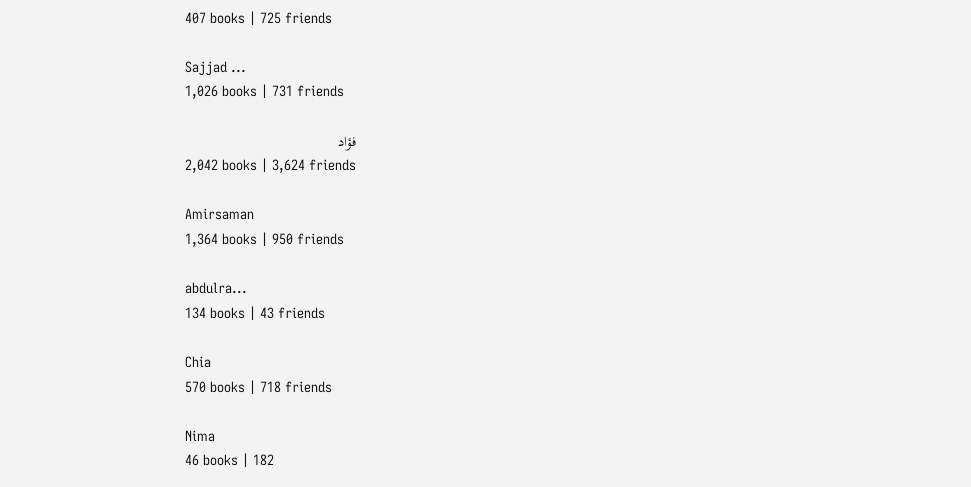407 books | 725 friends

Sajjad ...
1,026 books | 731 friends

فؤاد
2,042 books | 3,624 friends

Amirsaman
1,364 books | 950 friends

abdulra...
134 books | 43 friends

Chia
570 books | 718 friends

Nima
46 books | 182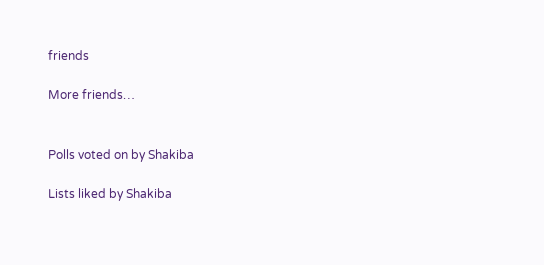friends

More friends…


Polls voted on by Shakiba

Lists liked by Shakiba